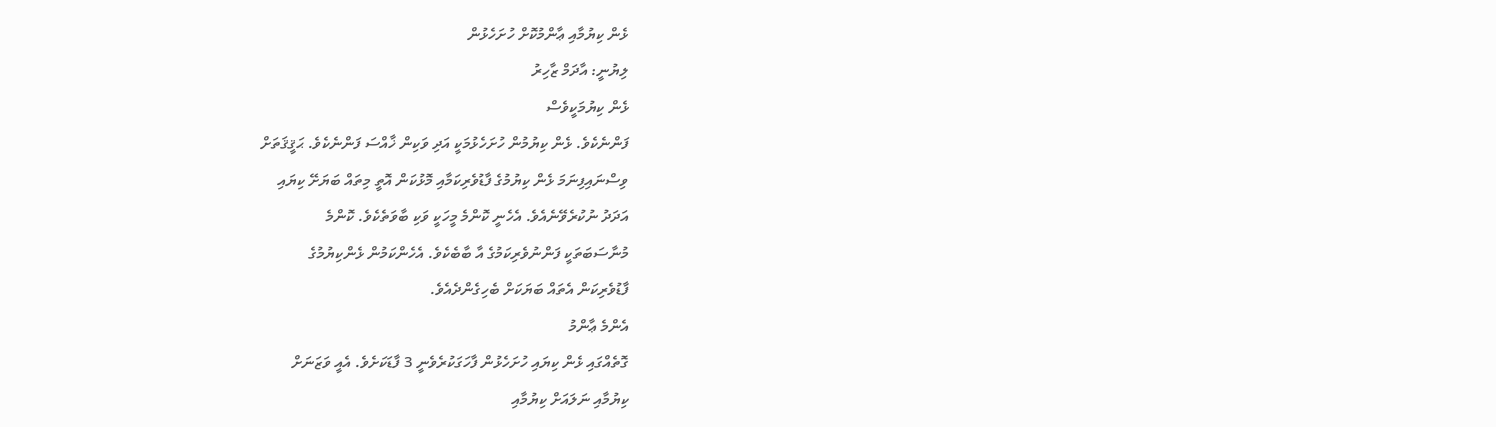ޅެން ކިޔުމާއި ޢާންމުކޮށް ހުށަހެޅުން
ލިޔުނީ: އާދަމް ޒާހިރު
ޅެން ކިޔުމަކީވެސް
ފަންނެކެވެ. ޅެން ކިޔުމުން ހުށަހެޅުމަކީ އަދި ވަކިން ޚާއްސަ ފަންނެކެވެ. ޙަޤީޤަތަށް
ވިސްނައިފިނަމަ ޅެން ކިޔުމުގެ ފާޑުވެރިކަމާއި މޮޅުކަން އޮތީ މިތައް ބަޔަށޭ ކިޔައި
އަދަދު ނުކުރެވޭނެއެވެ. އެހެނީ ކޮންމެ މީހަކީ ވަކި ބާވަތެކެވެ. ކޮންމެ
މުނާސަބަތަކީ ފަންނުވެރިކަމުގެ އާ ބާބެކެވެ. އެހެންކަމުން ޅެންކިޔުމުގެ
ފާޑުވެރިކަން އެތައް ބަޔަކަށް ބެހިގެންދެއެވެ.
އެންމެ ޢާންމު
ގޮތެއްގައި ޅެން ކިޔައި ހުށަހެޅުން ފާހަގަކުރެވެނީ 3 ފާޑަކަށެވެ. އެއީ ވަޒަނަށް
ކިޔުމާއި ނަލައަށް ކިޔުމާއި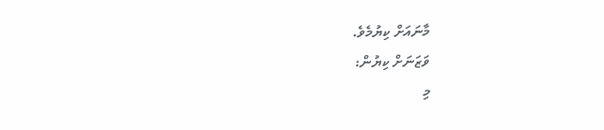މާނައަށް ކިޔުމެވެ.
ވަޒަނަށް ކިޔުން:
މި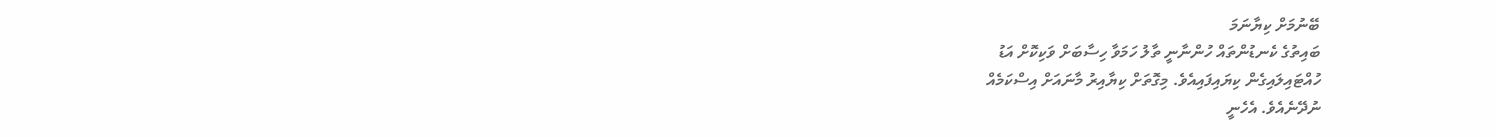ބޭނުމަށް ކިޔާނަމަ
ބައިތުގެ ކެނޑުންތައް ހުންނާނީ ތާލު ހަމަވާ ހިސާބަށް ވަކިކޮށް އަޑު
ހުއްޓައިލައިގެން ކިޔައިފައިއެވެ. މިގޮތަށް ކިޔާއިރު މާނައަށް އިސްކަމެއް
ނުދޭނެއެވެ. އެހެނީ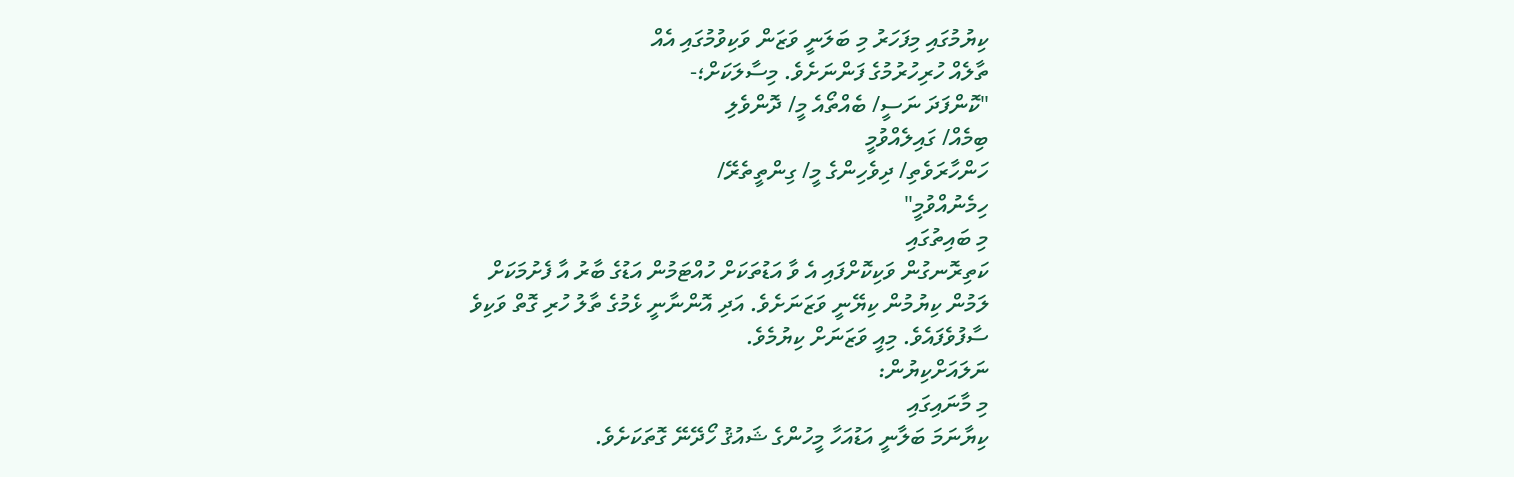ކިޔުމުގައި މިފަހަރު މި ބަލަނީ ވަޒަން ވަކިވުމުގައި އެއް
ތާލެއް ހުރިހުރުމުގެ ފަންނަށެވެ. މިސާލަކަށް؛-
"ކޮންފަދަ ނަސީ/ ބެއްތޯއެ މީ/ ދޮންވެލި
ބިމެއް/ ގައިލެއްވުމީ
ހަންހާރަވެތި/ ދިވެހިންގެ މީ/ ގިންތީތެރޭ/
ހިމެނުއްވުމީ"
މި ބައިތުގައި
ކަތިރޮނގުން ވަކިކޮށްފައި އެ ވާ އަޑުތަކަށް ހުއްޓަމުން އަޑުގެ ބާރު އާ ފެށުމަކަށް
ލަމުން ކިޔުމުން ކިޔޭނީ ވަޒަނަށެވެ. އަދި އޮންނާނީ ޅެމުގެ ތާލު ހުރި ގޮތް ވަކިވެ
ސާފުވެފައެވެ. މިއީ ވަޒަނަށް ކިޔުމެވެ.
ނަލައަށްކިޔުން:
މި މާނައިގައި
ކިޔާނަމަ ބަލާނީ އަޑުއަހާ މީހުންގެ ޝައުޤު ހޯދޭނޭ ގޮތަކަށެވެ.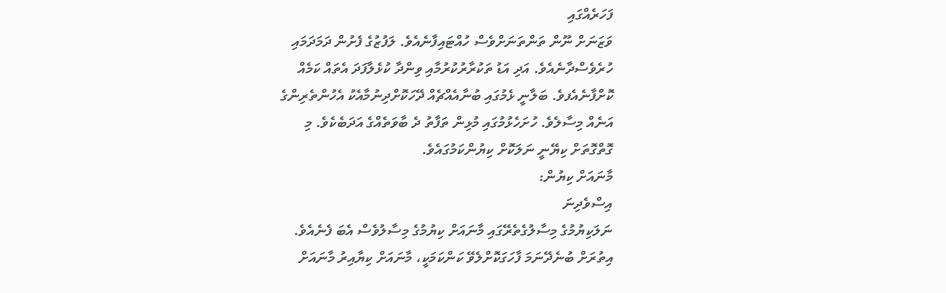ފަހަރެއްގައި
ވަޒަނަށް ނޫން ތަންތަނަށްވެސް ހުއްޓައިފާނެއެވެ. ލަފުޒުގެ ފެށުން ދަމަދަމައި
ހުރެވެސްދާނެއެވެ. އަދި އަޑު ތަކުރާރުކުރުމާއި ވިންދާ ކުޅެލާފަދަ އެތައް ކަމެއް
ކޮށްފާނެއެފވެ. ބަލާނީ ޅެމުގައި ބުނާއެއްޗެއް ދޭހަކޮށްދިނުމާއެކު އެހުންތެރިންގެ
އަނެއް މިސާލެވެ. ހުށަހެޅުމުގައި މުޅިން ތަފާތު ދެ ބާވަތެއްގެ އަދަބެކެވެ. މި
ގޮތްގޮތަށް ކިޔޭނީ ނަލަކޮށް ކިޔުންކަމުގައެވެ.
މާނައަށް ކިޔުން:
އިސްވެދިނަ
ނަލަކިޔުމުގެ މިސާލުގެތެރޭގައި މާނައަށް ކިޔުމުގެ މިސާލުވެސް އެބަ ފެނެއެވެ.
އިތުރަށް ބުނެދޭނަމަ ފާހަގަކޮށްލެވޭ ކަންކަމަކީ، މާނައަށް ކިޔާއިރު މާނައަށް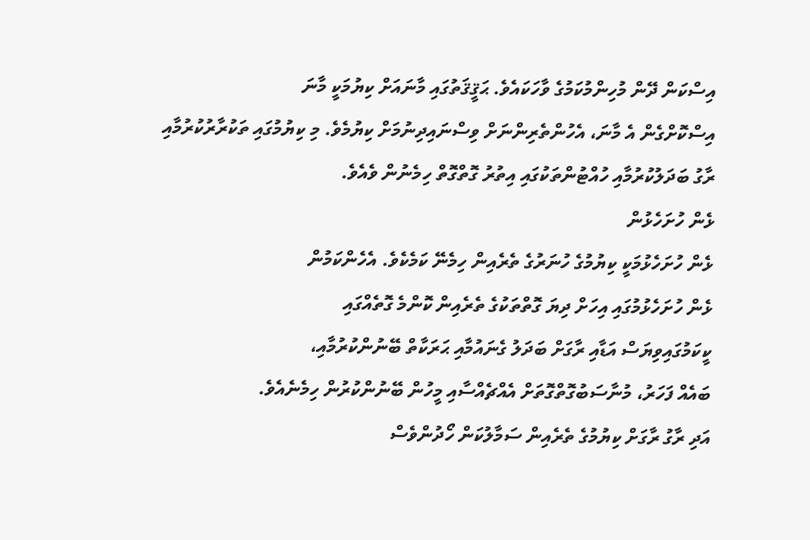އިސްކަން ދޭން މުހިންމުކަމުގެ ވާހަކައެވެ. ޙަޤީޤަތުގައި މާނައަށް ކިޔުމަކީ މާނަ
އިސްކޮށްގެން އެ މާނަ، އެހުންތެރިންނަށް ވިސްނައިދިނުމަށް ކިޔުމެވެ. މި ކިޔުމުގައި ތަކުރާރުކުރުމާއި
ރާގު ބަދަލުކުރުމާއި ހުއްޓުންތަކުގައި އިތުރު ގޮތްގޮތް ހިމެނުން ވެއެވެ.
ޅެން ހުށަހެޅުން
ޅެން ހުށަހެޅުމަކީ ކިޔުމުގެ ހުނަރުގެ ތެރެއިން ހިމެނޭ ކަމެކެވެ. އެހެންކަމުން
ޅެން ހުށަހެޅުމުގައި އިހަށް ދިޔަ ގޮތްތަކުގެ ތެރެއިން ކޮންމެ ގޮތެއްގައި
ކީކަމުގައިވިޔަސް އަޑާއި ރާގަށް ބަދަލު ގެނައުމާއި ޙަރަކާތް ބޭނުންކުރުމާއި،
ބައެއް ފަހަރު، މުނާސަބުގޮތްގޮތަށް އެއްޗެއްސާއި މީހުން ބޭނުންކުރުން ހިމެނެއެވެ.
އަދި ރާގު ރާގަށް ކިޔުމުގެ ތެރެއިން ސަމާލުކަން ހޯދުންވެސް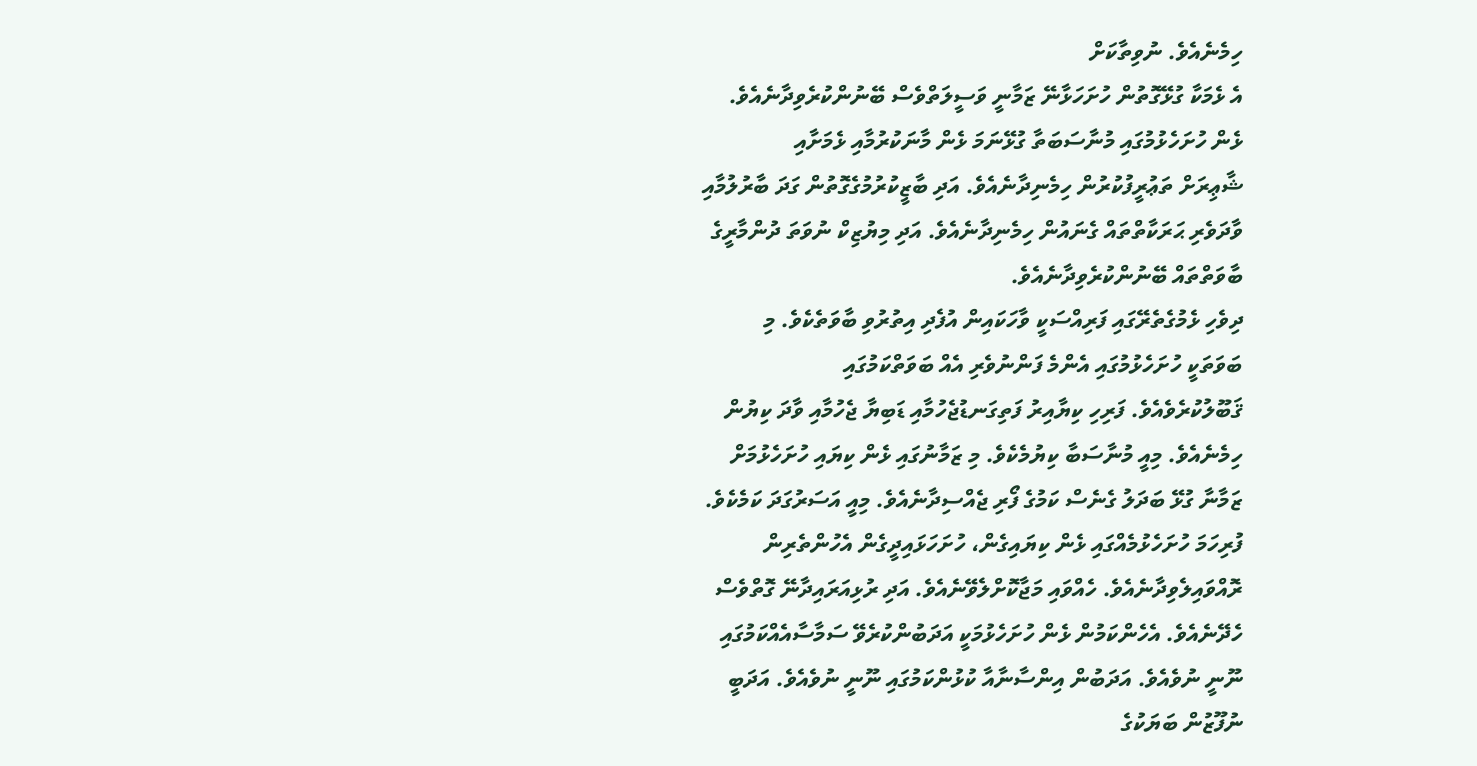ހިމެނެއެވެ. ނުވިތާކަށް
އެ ޅެމަކާ ގުޅޭގޮތުން ހުށަހަޅާނޭ ޒަމާނީ ވަސީލަތްވެސް ބޭނުންކުރެވިދާނެއެވެ.
ޅެން ހުށަހެޅުމުގައި މުނާސަބަތާ ގުޅޭނަމަ ޅެން މާނަކުރުމާއި ޅެމަށާއި
ޝާޢިރަށް ތަޢުރީފުކުރުން ހިމެނިދާނެއެވެ. އަދި ބާޒީކުރުމުގެގޮތުން ގަދަ ބާރުލުމާއި
ވާދަވެރި ޙަރަކާތްތައް ގެނައުން ހިމެނިދާނެއެވެ. އަދި މިޔުޒިކް ނުވަތަ ދުންމާރީގެ
ބާވަތްތައް ބޭނުންކުރެވިދާނެއެވެ.
ދިވެހި ޅެމުގެތެރޭގައި ފަރިއްސަކީ ވާހަކައިން އުފެދި އިތުރުވި ބާވަތެކެވެ. މި
ބަވަތަކީ ހުށަހެޅުމުގައި އެންމެ ފަންނުވެރި އެއް ބަވަތްކަމުގައި
ޤަބޫލުކުރެވެއެވެ. ފަރިހި ކިޔާއިރު ފަތިގަނޑުޖެހުމާއި ޑަބިޔާ ޖެހުމާއި ވާދަ ކިޔުން
ހިމެނެއެވެ. މިއީ މުނާސަބާ ކިޔުމެކެވެ. މި ޒަމާނުގައި ޅެން ކިޔައި ހުށަހެޅުމަށް
ޒަމާނާ ގުޅޭ ބަދަލު ގެނެސް ކަމުގެ ފޯރި ޖެއްސިދާނެއެވެ. މިއީ އަސަރުގަދަ ކަމެކެވެ.
ފުރިހަމަ ހުށަހެޅުމެއްގައި ޅެން ކިޔައިގެން، ހުށަހަޅައިދީގެން އެހުންތެރިން
ރޮއްވައިލެވިދާނެއެވެ. ހެއްވައި މަޖާކޮށްލެވޭނެއެވެ. އަދި ރުޅިއަރައިދާނޭ ގޮތްވެސް
ހެދޭނެއެވެ. އެހެންކަމުން ޅެން ހުށަހެޅުމަކީ އަދަބުންކުރެވޭ ސަމާސާއެއްކަމުގައި
ނޫނީ ނުވެއެވެ. އަދަބުން އިންސާނާއާ ކުޅުންކަމުގައި ނޫނީ ނުވެއެވެ. އަދަބީ
ނުފޫޒުން ބަޔަކުގެ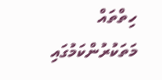ހިތްތައް މަތަކުރުންކަމުގައި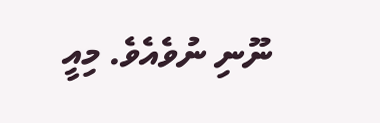ނޫނި ނުވެއެވެ. މިއީ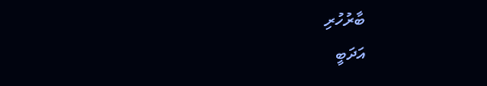ބާރުހުރި
އަދަބީ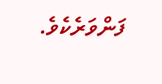ފަންވަރެކެވެ.